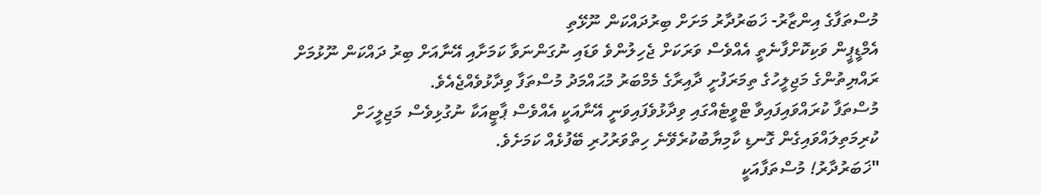މުސްތަފާގެ އިންޒާރު- ޚަބަރުދާރު މަށަށް ބިރުދައްކަން ނޫޅޭތި
އެމްޑީޕީން ވަކިކޮށްފާނެތީ އެއްވެސް ވަރަކަށް ޖެހިލުންވެ ވަޑައި ނުގަންނަވާ ކަމަށާއި އޭނާއަށް ބިރު ދައްކަން ނޫޅުމަށް ރައްޔިތުންގެ މަޖިލީހުގެ ތިމަރަފުށީ ދާއިރާގެ މެމްބަރު މުޙައްމަދު މުސްތަފާ ވިދާޅުވެއްޖެއެވެ.
މުސްތަފާ ކުރައްވައިފައިވާ ޓްވީޓެއްގައި ވިދާޅުވެފައިވަނީ އޭނާއަކީ އެއްވެސް ޕާޓީއަކާ ނުގުޅިވެސް މަޖިލީހަށް ކުރިމަތިލައްވައިގެން ގޮނޑި ކާމިޔާބުކުރެވޭނެ ހިތްވަރުހުރި ބޭފުޅެއް ކަމަށެވެ.
"ޚަބަރުދާރު! މުސްތަފާއަކީ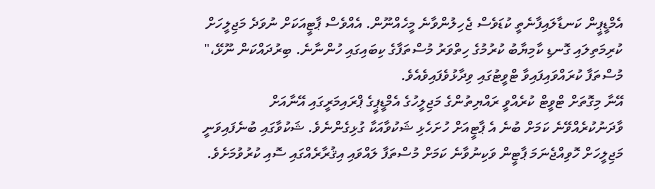އެމްޑީޕީން ކަނޑާލައިފާނެތީ ކުޑަވެސް ޖެހިލުންވާނެ މީހެއްނޫން. އެއްވެސް ޕާޓީއަކަށް ނުވަދެ މަޖިލީހަށް ކުރިމަތިލައި ގޮނޑި ކާމިޔާބު ކުރުމުގެ ހިތްވަރު މުސްތަފާގެ ކިބައިގައި ހުންނާނެ. ބިރުދައްކަން ނޫޅޭ،" މުސްތަފާ ކުރައްވައިފައިވާ ޓްވީޓުގައި ވިދާޅުވެފައިވެއެވެ.
އޭނާ މިގޮތަށް ޓްވީޓް ކުރެއްވީ ރައްޔިތުންގެ މަޖިލީހުގެ އެމްޑީޕީގެ ޕްރައިމަރީގައި އޭނާއަށް ވާދަނުކުރެއްވޭނެ ކަމަށް ބުނެ އެ ޕާޓީއަށް ހުށަހެޅި ޝަކުވާއަކާ ގުޅިގެންނެވެ. ޝަކުވާގައި ބުނެފައިވަނީ މަޖިލީހަށް ހޮވިއްޖެނަމަ ޕާޓީން ވަކިނުވާނެ ކަމަށް މުސްތަފާ ލައްވައި އިޤުރާރެއްގައި ސޮއި ކުރުވުމަށެވެ.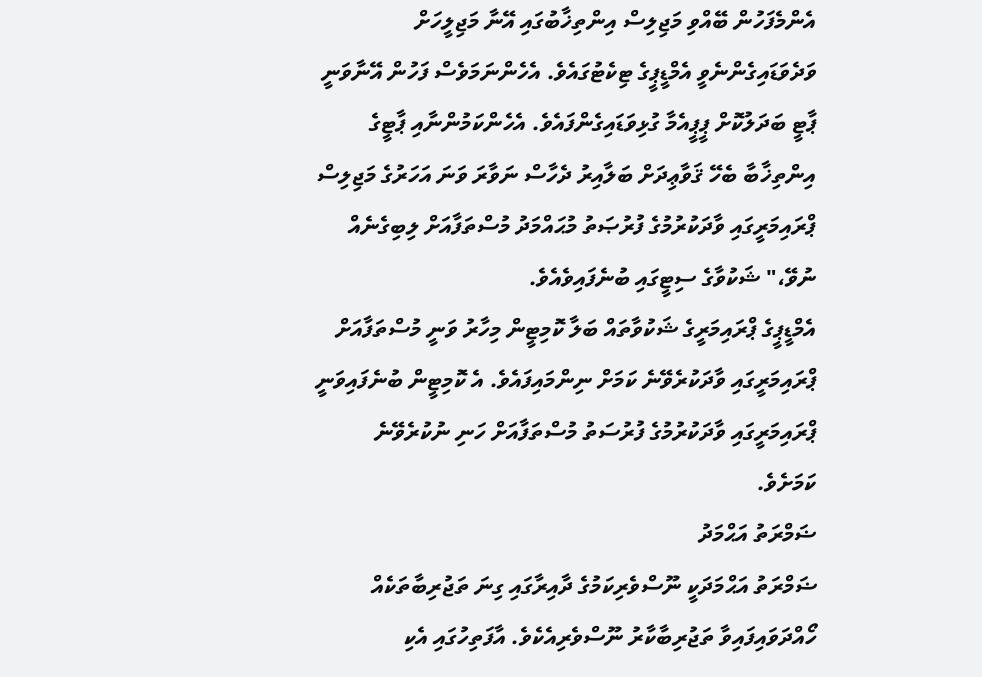އެންމެފަހުން ބޭއްވި މަޖިލިސް އިންތިޚާބުގައި އޭނާ މަޖިލީހަށް ވަދެވަޑައިގެންނެވީ އެމްޑީޕީގެ ޓިކެޓުގައެވެ. އެހެންނަމަވެސް ފަހުން އޭނާވަނީ ޕާޓީ ބަދަލުކޮށް ޕީޕީއެމާ ގުޅިވަޑައިގެންފައެވެ. އެހެންކަމުންނާއި ޕާޓީގެ އިންތިޚާބާ ބެހޭ ޤަވާޢިދަށް ބަލާއިރު ދެހާސް ނަވާރަ ވަނަ އަހަރުގެ މަޖިލިސް ޕްރައިމަރީގައި ވާދަކުރުމުގެ ފުރުޞަތު މުޙައްމަދު މުސްތަފާއަށް ލިބިގެނެއް ނުވޭ،" ޝަކުވާގެ ސިޓީގައި ބުނެފައިވެއެވެ.
އެމްޑީޕީގެ ޕްރައިމަރީގެ ޝަކުވާތައް ބަލާ ކޮމިޓީން މިހާރު ވަނީ މުސްތަފާއަށް ޕްރައިމަރީގައި ވާދަކުރެވޭނެ ކަމަށް ނިންމައިފައެވެ. އެ ކޮމިޓީން ބުނެފައިވަނީ ޕްރައިމަރީގައި ވާދަކުރުމުގެ ފުރުސަތު މުސްތަފާއަށް ހަނި ނުކުރެވޭނެ ކަމަށެވެ.
ޟަމްރަތު އަޙްމަދު
ޟަމްރަތު އަޙްމަދަކީ ނޫސްވެރިކަމުގެ ދާއިރާގައި ގިނަ ތަޖުރިބާތަކެއް ހޯއްދަވައިފައިވާ ތަޖުރިބާކާރު ނޫސްވެރިއެކެވެ. އާފަތިހުގައި އެކި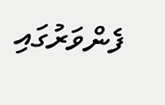ފެންވަރުގައި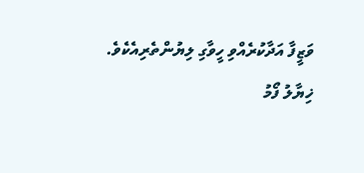ވަޒީފާ އަދާކުރެއްވި ހީވާގި ލިޔުންތެރިއެކެވެ.
ޚިޔާލު ފޯމު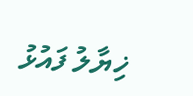ޚިޔާލު ފައުޅު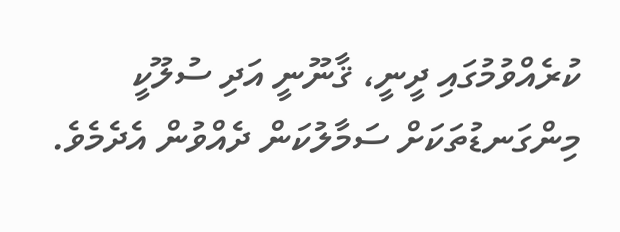ކުރެއްވުމުގައި ދީނީ، ޤާނޫނީ އަދި ސުލޫކީ މިންގަނޑުތަކަށް ސަމާލުކަން ދެއްވުން އެދެމެވެ.